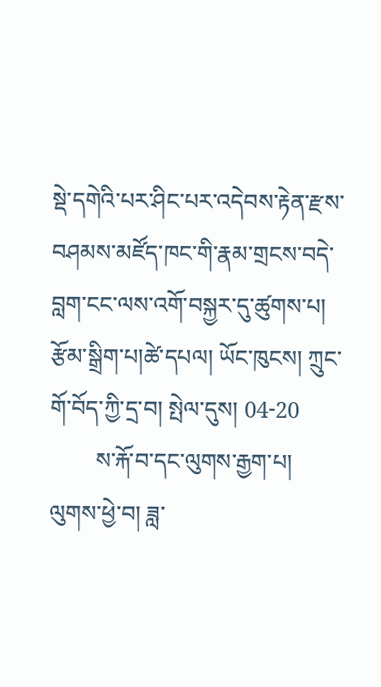སྡེ་དགེའི་པར་ཤིང་པར་འདེབས་རྟེན་རྫས་བཤམས་མཛོད་ཁང་གི་རྣམ་གྲངས་བདེ་བླག་ངང་ལས་འགོ་བསྐྱར་དུ་ཚུགས་པ།
རྩོམ་སྒྲིག་པ།ཚེ་དཔལ། ཡོང་ཁུངས། ཀྲུང་གོ་བོད་ཀྱི་དྲ་བ། སྤེལ་དུས། 04-20
        ས་རྐོ་བ་དང་ལུགས་རྒྱག་པ། ལུགས་ཕྱེ་བ། ཟླ་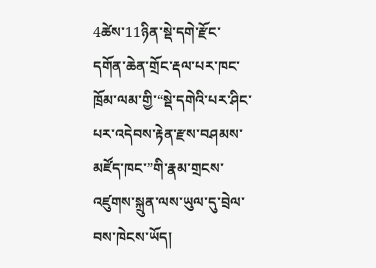4ཚེས་11ཉིན་སྡེ་དགེ་རྫོང་དགོན་ཆེན་གྲོང་རྡལ་པར་ཁང་ཁྲོམ་ལམ་གྱི་“སྡེ་དགེའི་པར་ཤིང་པར་འདེབས་རྟེན་རྫས་བཤམས་མཛོད་ཁང་”གི་རྣམ་གྲངས་འཛུགས་སྐྲུན་ལས་ཡུལ་དུ་བྲེལ་བས་ཁེངས་ཡོད།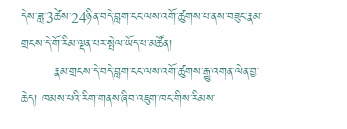དེས་ཟླ་3ཚེས་24ཉིན་བདེ་བླག་ངང་ལས་འགོ་ཚུགས་པ་ནས་བཟུང་རྣམ་གྲངས་དེ་གོ་རིམ་ལྡན་པར་སྤེལ་ཡོད་པ་མཚོན།
        རྣམ་གྲངས་དེ་བདེ་བླག་ངང་ལས་འགོ་ཚུགས་རྒྱུ་འགན་ལེན་བྱ་ཆེད། ཁམས་པའི་རིག་གནས་ཞིབ་འཇུག་ཁང་གིས་རིམས་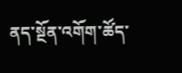ནད་སྔོན་འགོག་ཚོད་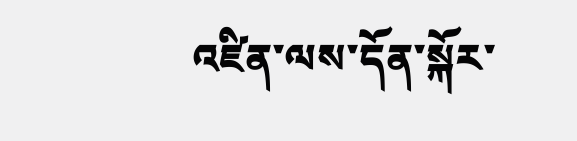འཛིན་ལས་དོན་སྐོར་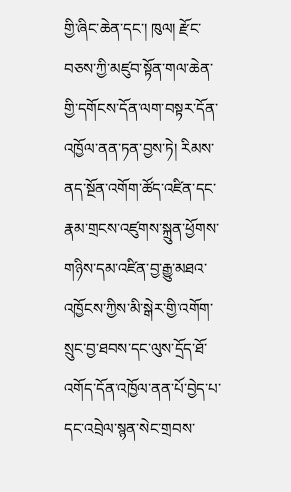གྱི་ཞིང་ཆེན་དང་། ཁུལ། རྫོང་བཅས་ཀྱི་མཛུབ་སྟོན་གལ་ཆེན་གྱི་དགོངས་དོན་ལག་བསྟར་དོན་འཁྱོལ་ནན་ཏན་བྱས་ཏེ། རིམས་ནད་སྔོན་འགོག་ཚོད་འཛིན་དང་རྣམ་གྲངས་འཛུགས་སྐྲུན་ཕྱོགས་གཉིས་དམ་འཛིན་བྱ་རྒྱུ་མཐའ་འཁྱོངས་ཀྱིས་མི་སྒེར་གྱི་འགོག་སྲུང་བྱ་ཐབས་དང་ལུས་དྲོད་ཐོ་འགོད་དོན་འཁྱོལ་ནན་པོ་བྱེད་པ་དང་འབྲེལ་སྙན་སེང་གྲབས་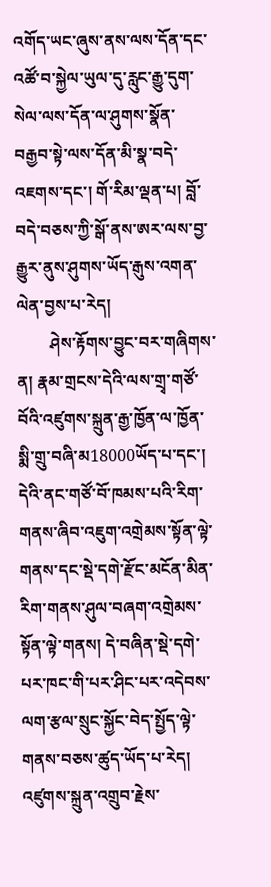འགོད་ཡང་ཞུས་ནས་ལས་དོན་དང་འཚོ་བ་སྐྱེལ་ཡུལ་དུ་རླུང་རྒྱུ་དུག་སེལ་ལས་དོན་ལ་ཤུགས་སྣོན་བརྒྱབ་སྟེ་ལས་དོན་མི་སྣ་བདེ་འཇགས་དང་། གོ་རིམ་ལྡན་པ། བློ་བདེ་བཅས་ཀྱི་སྒོ་ནས་ཨར་ལས་བྱ་རྒྱུར་ནུས་ཤུགས་ཡོད་རྒུས་འགན་ལེན་བྱས་པ་རེད།
        ཤེས་རྟོགས་བྱུང་བར་གཞིགས་ན། རྣམ་གྲངས་དེའི་ལས་གྲྭ་གཙོ་བོའི་འཛུགས་སྐྲུན་རྒྱ་ཁྱོན་ལ་ཁྱོན་སྨི་གྲུ་བཞི་མ18000ཡོད་པ་དང་། དེའི་ནང་གཙོ་བོ་ཁམས་པའི་རིག་གནས་ཞིབ་འཇུག་འགྲེམས་སྟོན་ལྟེ་གནས་དང་སྡེ་དགེ་རྫོང་མངོན་མིན་རིག་གནས་ཤུལ་བཞག་འགྲེམས་སྟོན་ལྟེ་གནས། དེ་བཞིན་སྡེ་དགེ་པར་ཁང་གི་པར་ཤིང་པར་འདེབས་ལག་རྩལ་སྲུང་སྐྱོང་བེད་སྤྱོད་ལྟེ་གནས་བཅས་ཚུད་ཡོད་པ་རེད། འཛུགས་སྐྲུན་འགྲུབ་རྗེས་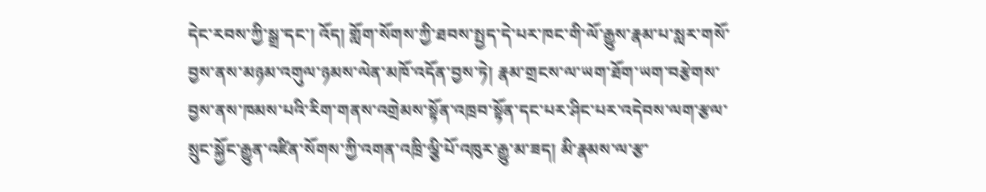དེང་རབས་ཀྱི་སྒྲ་དང་། འོད། གློག་སོགས་ཀྱི་ཐབས་སྤྱད་དེ་པར་ཁང་གི་ལོ་རྒྱུས་རྣམ་པ་སླར་གསོ་བྱས་ནས་མཉམ་འགུལ་ཉམས་ལེན་མཁོ་འདོན་བྱས་ཏེ། རྣམ་གྲངས་ལ་ཡག་ཐོག་ཡག་བརྩེགས་བྱས་ནས་ཁམས་པའི་རིག་གནས་འགྲེམས་སྟོན་འཁྲབ་སྟོན་དང་པར་ཤིང་པར་འདེབས་ལག་རྩལ་སྲུང་སྐྱོང་རྒྱུན་འཛིན་སོགས་ཀྱི་འགན་འཁྲི་ལྕི་པོ་འཁུར་རྒྱུ་མ་ཟད། མི་རྣམས་ལ་རྩ་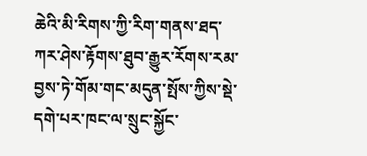ཆེའི་མི་རིགས་ཀྱི་རིག་གནས་ཐད་ཀར་ཤེས་རྟོགས་ཐུབ་རྒྱུར་རོགས་རམ་བྱས་ཏེ་གོམ་གང་མདུན་སྤོས་ཀྱིས་སྡེ་དགེ་པར་ཁང་ལ་སྲུང་སྐྱོང་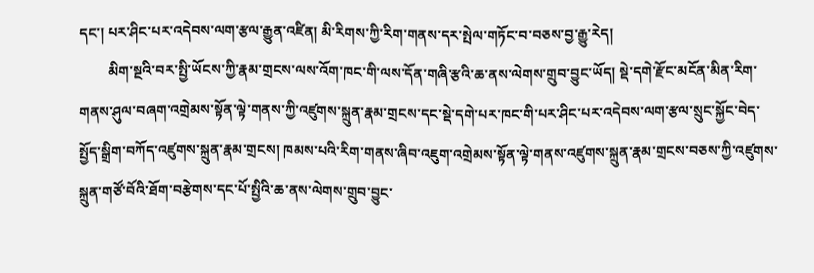དང་། པར་ཤིང་པར་འདེབས་ལག་རྩལ་རྒྱུན་འཛིན། མི་རིགས་ཀྱི་རིག་གནས་དར་སྤེལ་གཏོང་བ་བཅས་བྱ་རྒྱུ་རེད།
        མིག་སྔའི་བར་སྤྱི་ཡོངས་ཀྱི་རྣམ་གྲངས་ལས་འོག་ཁང་གི་ལས་དོན་གཞི་རྩའི་ཆ་ནས་ལེགས་གྲུབ་བྱུང་ཡོད། སྡེ་དགེ་རྫོང་མངོན་མིན་རིག་གནས་ཤུལ་བཞག་འགྲེམས་སྟོན་ལྟེ་གནས་ཀྱི་འཛུགས་སྐྲུན་རྣམ་གྲངས་དང་སྡེ་དགེ་པར་ཁང་གི་པར་ཤིང་པར་འདེབས་ལག་རྩལ་སྲུང་སྐྱོང་བེད་སྤྱོད་སྒྲིག་བཀོད་འཛུགས་སྐྲུན་རྣམ་གྲངས། ཁམས་པའི་རིག་གནས་ཞིབ་འཇུག་འགྲེམས་སྟོན་ལྟེ་གནས་འཛུགས་སྐྲུན་རྣམ་གྲངས་བཅས་ཀྱི་འཛུགས་སྐྲུན་གཙོ་བོའི་ཐོག་བརྩེགས་དང་པོ་སྤྱིའི་ཆ་ནས་ལེགས་གྲུབ་བྱུང་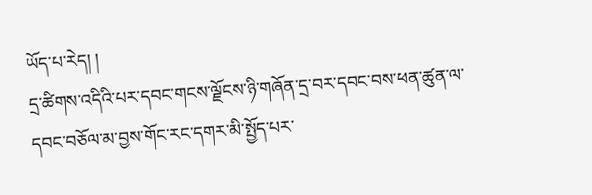ཡོད་པ་རེད། །
དྲ་ཚིགས་འདིའི་པར་དབང་གངས་ལྗོངས་ཉི་གཞོན་དྲ་བར་དབང་བས་ཕན་ཚུན་ལ་དབང་བཅོལ་མ་བྱས་གོང་རང་དགར་མི་སྤྱོད་པར་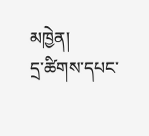མཁྱེན།
དྲ་ཚིགས་དཔང་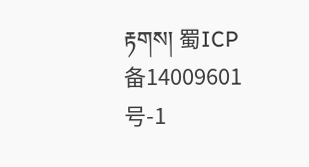རྟགས། 蜀ICP备14009601号-1